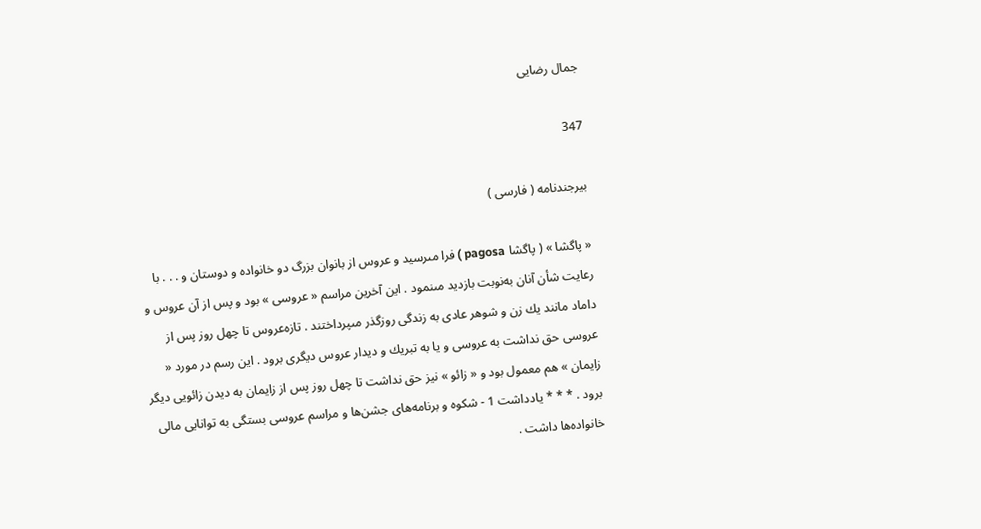جمال رضايى

347

بيرجندنامه ( فارسى )

« پاگشا » ( پاگشا pagosa ) فرا مىرسيد و عروس از بانوان بزرگ دو خانواده و دوستان و . . . با رعايت شأن آنان به‌نوبت بازديد مىنمود . اين آخرين مراسم « عروسى » بود و پس از آن عروس و داماد مانند يك زن و شوهر عادى به زندگى روزگذر مىپرداختند . تازه‌عروس تا چهل روز پس از عروسى حق نداشت به عروسى و يا به تبريك و ديدار عروس ديگرى برود . اين رسم در مورد « زايمان » هم معمول بود و « زائو » نيز حق نداشت تا چهل روز پس از زايمان به ديدن زائويى ديگر برود . * * * يادداشت 1 - شكوه و برنامه‌هاى جشن‌ها و مراسم عروسى بستگى به توانايى مالى خانواده‌ها داشت .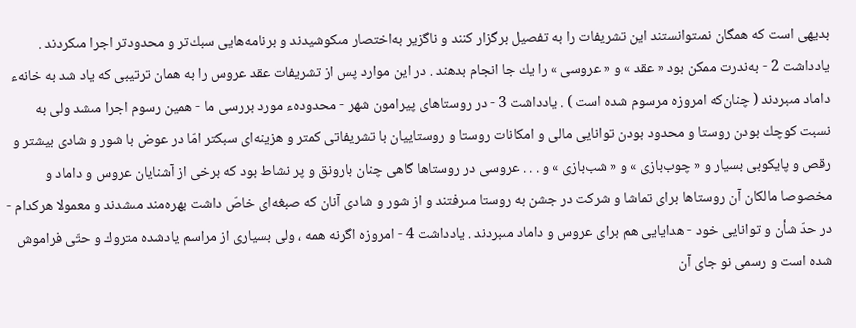بديهى است كه همگان نمىتوانستند اين تشريفات را به تفصيل برگزار كنند و ناگزير به‌اختصار مىكوشيدند و برنامه‌هايى سبك‌تر و محدودتر اجرا مىكردند . يادداشت 2 - به‌ندرت ممكن بود « عقد » و « عروسى » را يك جا انجام بدهند . در اين موارد پس از تشريفات عقد عروس را به همان ترتيبى كه ياد شد به خانهء داماد مىبردند ( چنان‌كه امروزه مرسوم شده است ) . يادداشت 3 - در روستاهاى پيرامون شهر - محدودهء مورد بررسى ما - همين رسوم اجرا مىشد ولى به نسبت كوچك بودن روستا و محدود بودن توانايى مالى و امكانات روستا و روستاييان با تشريفاتى كمتر و هزينه‌اى سبكتر امّا در عوض با شور و شادى بيشتر و رقص و پايكوبى بسيار و « چوب‌بازى » و « شب‌بازى » و . . . عروسى در روستاها گاهى چنان بارونق و پر نشاط بود كه برخى از آشنايان عروس و داماد و مخصوصا مالكان آن روستاها براى تماشا و شركت در جشن به روستا مىرفتند و از شور و شادى آنان كه صبغه‌اى خاصّ داشت بهره‌مند مىشدند و معمولا هركدام - در حدّ شأن و توانايى خود - هدايايى هم براى عروس و داماد مىبردند . يادداشت 4 - امروزه اگرنه همه ، ولى بسيارى از مراسم يادشده متروك و حتّى فراموش شده است و رسمى نو جاى آن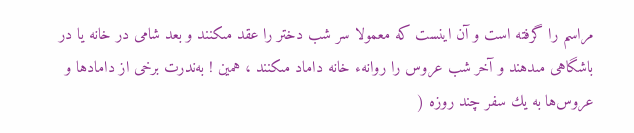مراسم را گرفته است و آن اينست كه معمولا سر شب دختر را عقد مىكنند و بعد شامى در خانه يا در باشگاهى مىدهند و آخر شب عروس را روانهء خانه داماد مىكنند ، همين ! به‌ندرت برخى از دامادها و عروس‌ها به يك سفر چند روزه (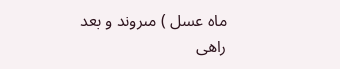ماه عسل ) مىروند و بعد راهى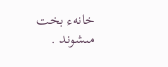خانهء بخت مىشوند .